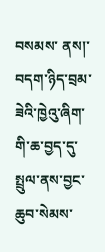བསམས་ ནས།་བདག་ཉིད་བྲམ་ཟེའི་ཁྱེའུ་ཞིག་གི་ཆ་བྱད་དུ་སྤྲུལ་ནས་བྱང་ཆུབ་སེམས་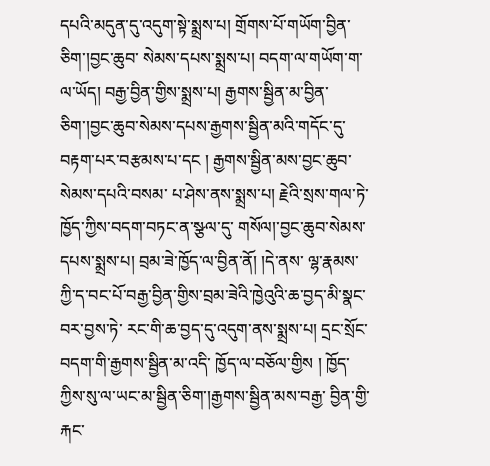དཔའི་མདུན་དུ་འདུག་སྟེ་སྨྲས་པ། གྲོགས་པོ་གཡོག་བྱིན་ཅིག་།བྱང་ཆུབ་ སེམས་དཔས་སྨྲས་པ། བདག་ལ་གཡོག་ག་ལ་ཡོད། བརྒྱ་བྱིན་གྱིས་སྨྲས་པ། རྒྱགས་སྦྱིན་མ་བྱིན་ཅིག་།བྱང་ཆུབ་སེམས་དཔས་རྒྱགས་སྦྱིན་མའི་གདོང་དུ་ བརྟག་པར་བརྩམས་པ་དང ། རྒྱགས་སྦྱིན་མས་བྱང་ཆུབ་སེམས་དཔའི་བསམ་ པ་ཤེས་ནས་སྨྲས་པ། རྗེའི་སྲས་གལ་ཏེ་ཁྱོད་ཀྱིས་བདག་བཏང་ན་སྩལ་དུ་ གསོལ།་བྱང་ཆུབ་སེམས་དཔས་སྨྲས་པ། བྲམ་ཟེ་ཁྱོད་ལ་བྱིན་ནོ། །དེ་ནས་ ལྷ་རྣམས་ཀྱི་ད་བང་པོ་བརྒྱ་བྱིན་གྱིས་བྲམ་ཟེའི་ཁྱེའུའི་ཆ་བྱད་མི་སྣང་བར་བྱས་ཏེ་ རང་གི་ཆ་བྱད་དུ་འདུག་ནས་སྨྲས་པ། དྲང་སྲོང་བདག་གི་རྒྱགས་སྦྱིན་མ་འདི་ ཁྱོད་ལ་བཅོལ་གྱིས ། ཁྱོད་ཀྱིས་སུ་ལ་ཡང་མ་སྦྱིན་ཅིག་།རྒྱགས་སྦྱིན་མས་བརྒྱ་ བྱིན་གྱི་རྐང་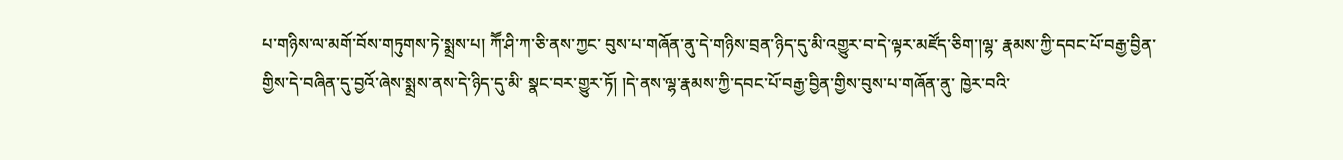པ་གཉིས་ལ་མགོ་བོས་གཏུགས་ཏེ་སྨྲས་པ། ཀཽ་ཤི་ཀ་ཅི་ནས་ཀྱང་ བུས་པ་གཞོན་ནུ་དེ་གཉིས་བྲན་ཉིད་དུ་མི་འགྱུར་བ་དེ་ལྟར་མཛོད་ཅིག་།ལྷ་ རྣམས་ཀྱི་དབང་པོ་བརྒྱ་བྱིན་གྱིས་དེ་བཞིན་དུ་བྱའོ་ཞེས་སྨྲས་ནས་དེ་ཉིད་དུ་མི་ སྣང་བར་གྱུར་ཏོ། །དེ་ནས་ལྷ་རྣམས་ཀྱི་དབང་པོ་བརྒྱ་བྱིན་གྱིས་བུས་པ་གཞོན་ནུ་ ཁྱེར་བའི་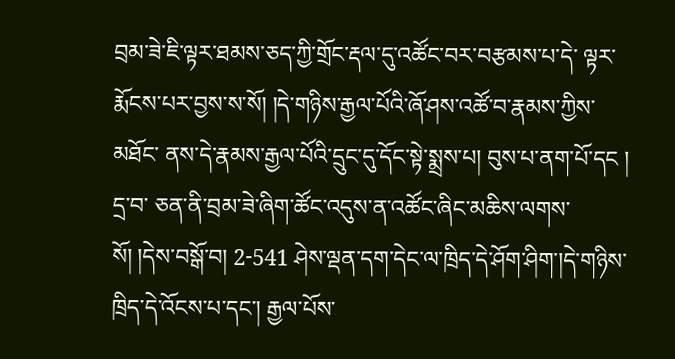བྲམ་ཟེ་ཇི་ལྟར་ཐམས་ཅད་ཀྱི་གྲོང་རྡལ་དུ་འཚོང་བར་བརྩམས་པ་དེ་ ལྟར་རྨོངས་པར་བྱས་ས་སོ། །དེ་གཉིས་རྒྱལ་པོའི་ཞོ་ཤས་འཚོ་བ་རྣམས་ཀྱིས་མཐོང་ ནས་དེ་རྣམས་རྒྱལ་པོའི་དྲུང་དུ་དོང་སྟེ་སྨྲས་པ། བུས་པ་ནག་པོ་དང ། དྲ་བ་ ཅན་ནི་བྲམ་ཟེ་ཞིག་ཚོང་འདུས་ན་འཚོང་ཞིང་མཆིས་ལགས་སོ། །དེས་བསྒོ་བ། 2-541 ཤེས་ལྡན་དག་དེང་ལ་ཁྲིད་དེ་ཤོག་ཤིག་།དེ་གཉིས་ཁྲིད་དེ་འོངས་པ་དང་། རྒྱལ་པོས་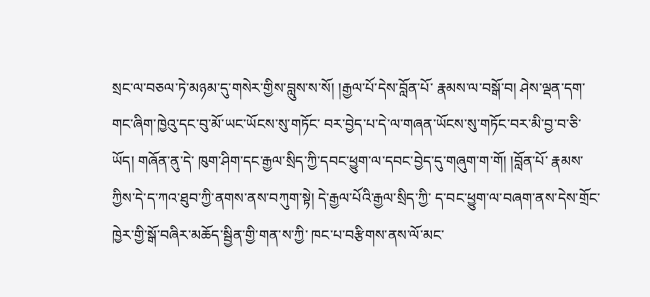སྲང་ལ་བཅལ་ཏེ་མཉམ་དུ་གསེར་གྱིས་བླུས་ས་སོ། །རྒྱལ་པོ་དེས་བློན་པོ་ རྣམས་ལ་བསྒོ་བ། ཤེས་ལྡན་དག་གང་ཞིག་ཁྱེའུ་དང་བུ་མོ་ཡང་ཡོངས་སུ་གཏོང་ བར་བྱེད་པ་དེ་ལ་གཞན་ཡོངས་སུ་གཏོང་བར་མི་བྱ་བ་ཅི་ཡོད། གཞོན་ནུ་དེ་ ཁུག་ཤིག་དང་རྒྱལ་སྲིད་ཀྱི་དབང་ཕྱུག་ལ་དབང་བྱེད་དུ་གཞུག་ག་གོ། །བློན་པོ་ རྣམས་ཀྱིས་དེ་ད་ཀའ་ཐུབ་ཀྱི་ནགས་ནས་བཀུག་སྟེ། དེ་རྒྱལ་པོའི་རྒྱལ་སྲིད་ཀྱི་ ད་བང་ཕྱུག་ལ་བཞག་ནས་དེས་གྲོང་ཁྱེར་གྱི་སྒོ་བཞིར་མཆོད་སྦྱིན་གྱི་གན་ས་ཀྱི་ ཁང་པ་བརྩིགས་ནས་ལོ་མང་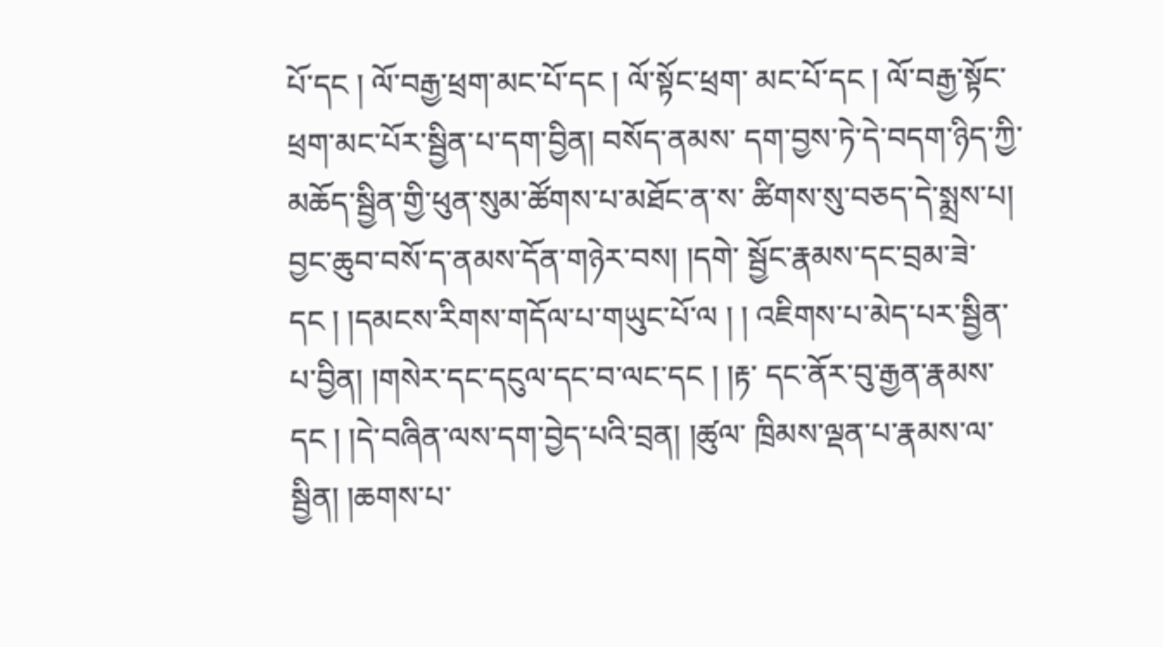པོ་དང ། ལོ་བརྒྱ་ཕྲག་མང་པོ་དང ། ལོ་སྟོང་ཕྲག་ མང་པོ་དང ། ལོ་བརྒྱ་སྟོང་ཕྲག་མང་པོར་སྦྱིན་པ་དག་བྱིན། བསོད་ནམས་ དག་བྱས་ཏེ་དེ་བདག་ཉིད་ཀྱི་མཆོད་སྦྱིན་གྱི་ཕུན་སུམ་ཚོགས་པ་མཐོང་ན་ས་ ཚིགས་སུ་བཅད་དེ་སྨྲས་པ། བྱང་ཆུབ་བསོ་ད་ནམས་དོན་གཉེར་བས། །དགེ་ སྦྱོང་རྣམས་དང་བྲམ་ཟེ་དང ། །དམངས་རིགས་གདོལ་པ་གཡུང་པོ་ལ ། ། འཇིགས་པ་མེད་པར་སྦྱིན་པ་བྱིན། །གསེར་དང་དངུལ་དང་བ་ལང་དང ། །རྟ་ དང་ནོར་བུ་རྒྱན་རྣམས་དང ། །དེ་བཞིན་ལས་དག་བྱེད་པའི་བྲན། །ཚུལ་ ཁྲིམས་ལྡན་པ་རྣམས་ལ་སྦྱིན། །ཆགས་པ་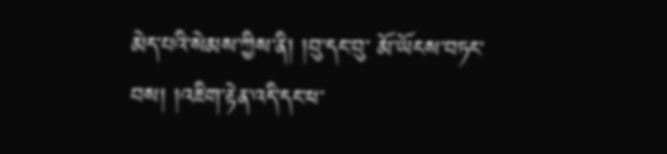མེད་པའི་སེམས་ཀྱིས་ནི། །བུ་དང་བུ་ མོ་ཡོངས་བཏང་བས། །འཇིག་རྟེན་འདི་དང་ཕ་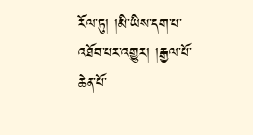རོལ་ཏུ། །མི་ཡིས་དག་པ་ འཐོབ་པར་འགྱུར། །རྒྱལ་པོ་ཆེན་པོ་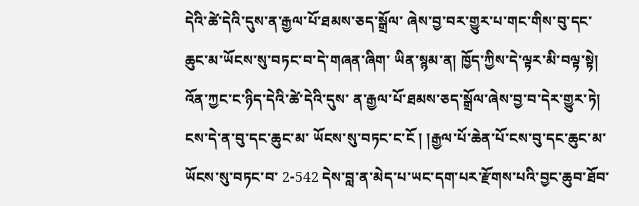དེའི་ཚེ་དེའི་དུས་ན་རྒྱལ་པོ་ཐམས་ཅད་སྒྲོལ་ ཞེས་བྱ་བར་གྱུར་པ་གང་གིས་བུ་དང་ཆུང་མ་ཡོངས་སུ་བཏང་བ་དེ་གཞན་ཞིག་ ཡིན་སྙམ་ན། ཁྱོད་ཀྱིས་དེ་ལྟར་མི་བལྟ་སྟེ། འོན་ཀྱང་ང་ཉིད་དེའི་ཚེ་དེའི་དུས་ ན་རྒྱལ་པོ་ཐམས་ཅད་སྒྲོལ་ཞེས་བྱ་བ་དེར་གྱུར་ཏེ། ངས་དེ་ན་བུ་དང་ཆུང་མ་ ཡོངས་སུ་བཏང་ང་ངོ ། །རྒྱལ་པོ་ཆེན་པོ་ངས་བུ་དང་ཆུང་མ་ཡོངས་སུ་བཏང་བ་ 2-542 དེས་བླ་ན་མེད་པ་ཡང་དག་པར་རྫོགས་པའི་བྱང་ཆུབ་ཐོབ་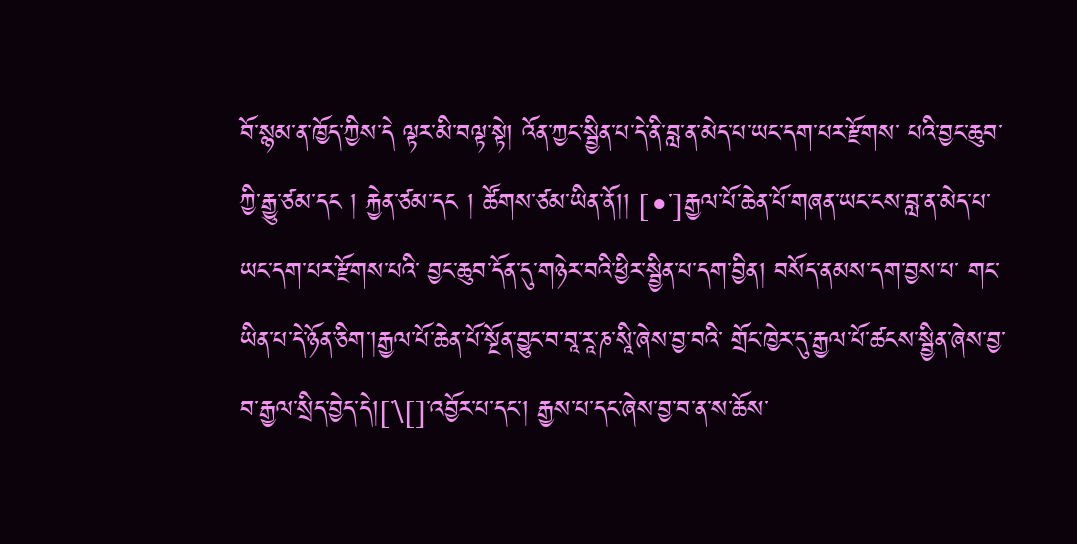བོ་སྙམ་ན་ཁྱོད་ཀྱིས་དེ ལྟར་མི་བལྟ་སྟེ། འོན་ཀྱང་སྦྱིན་པ་དེ་ནི་བླ་ན་མེད་པ་ཡང་དག་པར་རྫོགས་ པའི་བྱང་ཆུབ་ཀྱི་རྒྱུ་ཙམ་དང ། རྐྱེན་ཙམ་དང ། ཚོགས་ཙམ་ཡིན་ནོ།། [•་]རྒྱལ་པོ་ཆེན་པོ་གཞན་ཡང་ངས་བླ་ན་མེད་པ་ཡང་དག་པར་རྫོགས་པའི་ བྱང་ཆུབ་དོན་དུ་གཉེར་བའི་ཕྱིར་སྦྱིན་པ་དག་བྱིན། བསོད་ནམས་དག་བྱས་པ་ གང་ཡིན་པ་དེ་ཉོན་ཅིག་།རྒྱལ་པོ་ཆེན་པོ་སྔོན་བྱུང་བ་བཱ་རཱ་ཎ་སཱི་ཞེས་བྱ་བའི་ གྲོང་ཁྱེར་དུ་རྒྱལ་པོ་ཚངས་སྦྱིན་ཞེས་བྱ་བ་རྒྱལ་སྲིད་བྱེད་དེ།[་\[]་འབྱོར་པ་དང་། རྒྱས་པ་དང་ཞེས་བྱ་བ་ན་ས་ཆོས་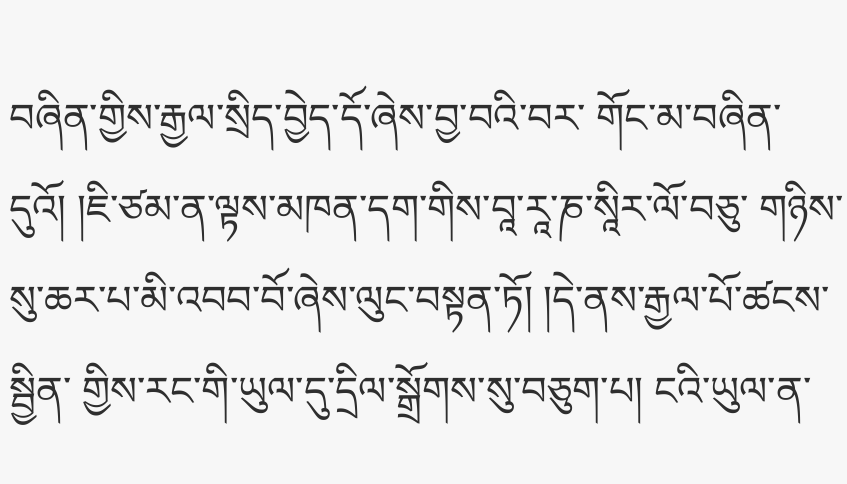བཞིན་གྱིས་རྒྱལ་སྲིད་བྱེད་དོ་ཞེས་བྱ་བའི་བར་ གོང་མ་བཞིན་དུའོ། །ཇི་ཙམ་ན་ལྟས་མཁན་དག་གིས་བཱ་རཱ་ཎ་སཱིར་ལོ་བཅུ་ གཉིས་སུ་ཆར་པ་མི་འབབ་བོ་ཞེས་ལུང་བསྟན་ཏོ། །དེ་ནས་རྒྱལ་པོ་ཚངས་སྦྱིན་ གྱིས་རང་གི་ཡུལ་དུ་དྲིལ་སྒྲོགས་སུ་བཅུག་པ། ངའི་ཡུལ་ན་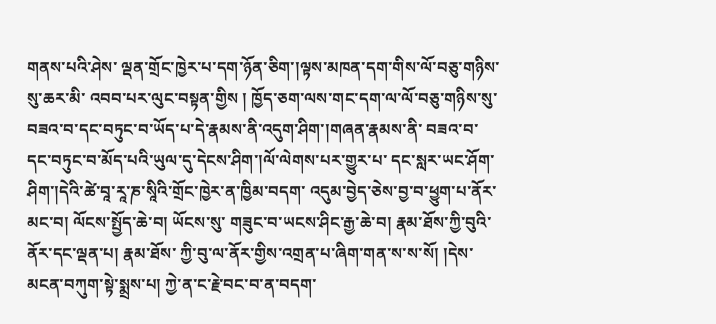གནས་པའི་ཤེས་ ལྡན་གྲོང་ཁྱེར་པ་དག་ཉོན་ཅིག་།ལྟས་མཁན་དག་གིས་ལོ་བཅུ་གཉིས་སུ་ཆར་མི་ འབབ་པར་ལུང་བསྟན་གྱིས ། ཁྱོད་ཅག་ལས་གང་དག་ལ་ལོ་བཅུ་གཉིས་སུ་ བཟའ་བ་དང་བཏུང་བ་ཡོད་པ་དེ་རྣམས་ནི་འདུག་ཤིག་།གཞན་རྣམས་ནི་ བཟའ་བ་དང་བཏུང་བ་མོད་པའི་ཡུལ་དུ་དེངས་ཤིག་།ལོ་ལེགས་པར་གྱུར་པ་ དང་སླར་ཡང་ཤོག་ཤིག་།དེའི་ཚེ་བཱ་རཱ་ཎ་སཱིའི་གྲོང་ཁྱེར་ན་ཁྱིམ་བདག་ འདུམ་བྱེད་ཅེས་བྱ་བ་ཕྱུག་པ་ནོར་མང་བ། ལོངས་སྤྱོད་ཆེ་བ། ཡོངས་སུ་ གཟུང་བ་ཡངས་ཤིང་རྒྱ་ཆེ་བ། རྣམ་ཐོས་ཀྱི་བུའི་ནོར་དང་ལྡན་པ། རྣམ་ཐོས་ ཀྱི་བུ་ལ་ནོར་གྱིས་འགྲན་པ་ཞིག་གན་ས་ས་སོ། །དེས་མངན་བཀུག་སྟེ་སྨྲས་པ། ཀྱེ་ན་ང་རྗེ་བང་བ་ན་བདག་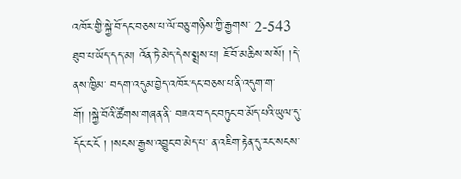འཁོར་གྱི་སྐྱེ་བོ་དང་བཅས་པ་ལོ་བཅུ་གཉིས་ཀྱི་རྒྱགས་ 2-543 ཐུབ་པ་ཡོད་དད་མ། འོན་ཏེ་མེད་དེས་སྨྲས་པ། ཇོ་བོ་མཆིས་ས་སོ། །དེ་ནས་ཁྱིམ་ བདག་འདུམ་བྱེད་འཁོར་དང་བཅས་པ་ནི་འདུག་ག་གོ། །སྐྱེ་བོའི་ཚོགས་གཞན་ནི་ བཟའ་བ་དང་བཏུང་བ་མོད་པའི་ཡུལ་དུ་དོང་ང་ངོ ། །སངས་རྒྱས་འབྱུང་བ་མེད་པ་ ན་འཇིག་རྟེན་དུ་རང་སངས་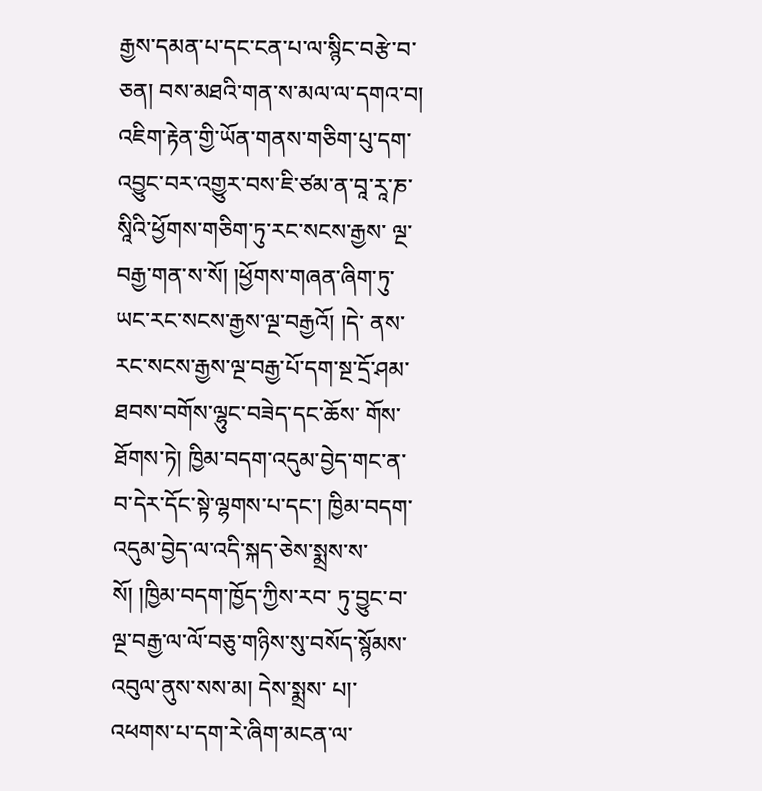རྒྱས་དམན་པ་དང་ངན་པ་ལ་སྙིང་བརྩེ་བ་ཅན། བས་མཐའི་གན་ས་མལ་ལ་དགའ་བ། འཇིག་རྟེན་གྱི་ཡོན་གནས་གཅིག་པུ་དག་ འབྱུང་བར་འགྱུར་བས་ཇི་ཙམ་ན་བཱ་རཱ་ཎ་སཱིའི་ཕྱོགས་གཅིག་ཏུ་རང་སངས་རྒྱས་ ལྔ་བརྒྱ་གན་ས་སོ། །ཕྱོགས་གཞན་ཞིག་ཏུ་ཡང་རང་སངས་རྒྱས་ལྔ་བརྒྱའོ། །དེ་ ནས་རང་སངས་རྒྱས་ལྔ་བརྒྱ་པོ་དག་སྔ་དྲོ་ཤམ་ཐབས་བགོས་ལྷུང་བཟེད་དང་ཆོས་ གོས་ཐོགས་ཏེ། ཁྱིམ་བདག་འདུམ་བྱེད་གང་ན་བ་དེར་དོང་སྟེ་ལྷགས་པ་དང་། ཁྱིམ་བདག་འདུམ་བྱེད་ལ་འདི་སྐད་ཅེས་སྨྲས་ས་སོ། །ཁྱིམ་བདག་ཁྱོད་ཀྱིས་རབ་ ཏུ་བྱུང་བ་ལྔ་བརྒྱ་ལ་ལོ་བཅུ་གཉིས་སུ་བསོད་སྙོམས་འབུལ་ནུས་སས་མ། དེས་སྨྲས་ པ།་འཕགས་པ་དག་རེ་ཞིག་མངན་ལ་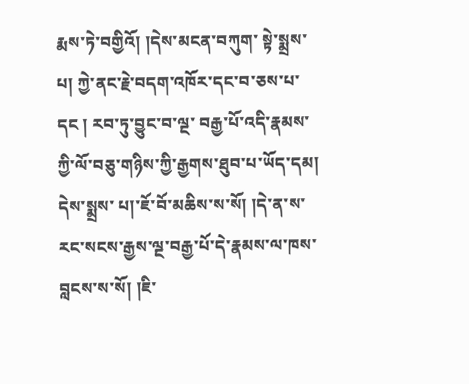རྨས་ཏེ་བགྱིའོ། །དེས་མངན་བཀུག་ སྟེ་སྨྲས་པ། ཀྱེ་ནང་རྗེ་བདག་འཁོར་དང་བ་ཅས་པ་དང ། རབ་ཏུ་བྱུང་བ་ལྔ་ བརྒྱ་པོ་འདི་རྣམས་ཀྱི་ལོ་བཅུ་གཉིས་ཀྱི་རྒྱགས་ཐུབ་པ་ཡོད་དམ། དེས་སྨྲས་ པ།་ཇོ་བོ་མཆིས་ས་སོ། །དེ་ན་ས་རང་སངས་རྒྱས་ལྔ་བརྒྱ་པོ་དེ་རྣམས་ལ་ཁས་ བླངས་ས་སོ། །ཇི་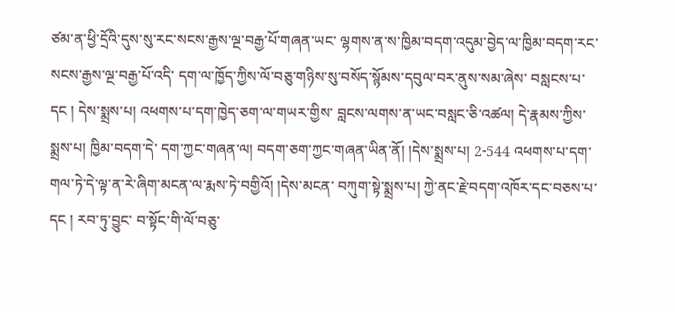ཙམ་ན་ཕྱི་དྲོའི་དུས་སུ་རང་སངས་རྒྱས་ལྔ་བརྒྱ་པོ་གཞན་ཡང་ ལྷགས་ན་ས་ཁྱིམ་བདག་འདུམ་བྱེད་ལ་ཁྱིམ་བདག་རང་སངས་རྒྱས་ལྔ་བརྒྱ་པོ་འདི་ དག་ལ་ཁྱོད་ཀྱིས་ལོ་བཅུ་གཉིས་སུ་བསོད་སྙོམས་དབུལ་བར་ནུས་སམ་ཞེས་ བསླངས་པ་དང ། དེས་སྨྲས་པ། འཕགས་པ་དག་ཁྱེད་ཅག་ལ་གཡར་གྱིས་ བླངས་ལགས་ན་ཡང་བསླང་ཅི་འཚལ། དེ་རྣམས་ཀྱིས་སྨྲས་པ། ཁྱིམ་བདག་དེ་ དག་ཀྱང་གཞན་ལ། བདག་ཅག་ཀྱང་གཞན་ཡིན་ནོ། །དེས་སྨྲས་པ། 2-544 འཕགས་པ་དག་གལ་ཏེ་དེ་ལྟ་ན་རེ་ཞིག་མངན་ལ་རྨས་ཏེ་བགྱིའོ། །དེས་མངན་ བཀུག་སྟེ་སྨྲས་པ། ཀྱེ་ནང་རྗེ་བདག་འཁོར་དང་བཅས་པ་དང ། རབ་ཏུ་བྱུང་ བ་སྟོང་གི་ལོ་བཅུ་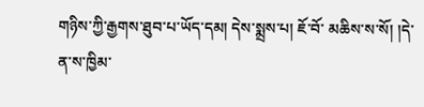གཉིས་ཀྱི་རྒྱགས་ཐུབ་པ་ཡོད་དམ། དེས་སྨྲས་པ། ཇོ་བོ་ མཆིས་ས་སོ། །དེ་ན་ས་ཁྱིམ་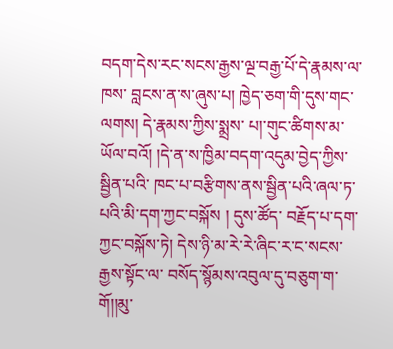བདག་དེས་རང་སངས་རྒྱས་ལྔ་བརྒྱ་པོ་དེ་རྣམས་ལ་ཁས་ བླངས་ན་ས་ཞུས་པ། ཁྱེད་ཅག་གི་དུས་གང་ལགས། དེ་རྣམས་ཀྱིས་སྨྲས་ པ།་གུང་ཚིགས་མ་ཡོལ་བའོ། །དེ་ན་ས་ཁྱིམ་བདག་འདུམ་བྱེད་ཀྱིས་སྦྱིན་པའི་ ཁང་པ་བརྩིགས་ནས་སྦྱིན་པའི་ཞལ་ཏ་པའི་མི་དག་ཀྱང་བསྐོས ། དུས་ཚོད་ བརྗོད་པ་དག་ཀྱང་བསྐོས་ཏེ། དེས་ཉི་མ་རེ་རེ་ཞིང་ར་ང་སངས་རྒྱས་སྟོང་ལ་ བསོད་སྙོམས་འབུལ་དུ་བཅུག་ག་གོ།།མུ་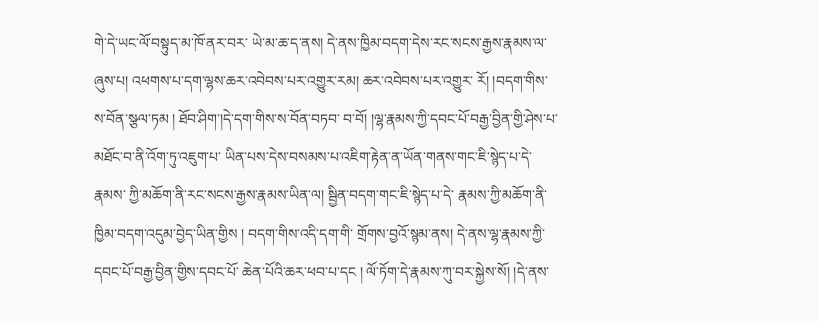གེ་དེ་ཡང་ལོ་བསྟུད་མ་ཁོ་ནར་བར་ ཡེ་མ་ཆ་ད་ནས། དེ་ནས་ཁྱིམ་བདག་དེས་རང་སངས་རྒྱས་རྣམས་ལ་ཞུས་པ། འཕགས་པ་དག་ལྷས་ཆར་འབེབས་པར་འགྱུར་རམ། ཆར་འབེབས་པར་འགྱུར་ རོ། །བདག་གིས་ས་བོན་སྩལ་ཏམ ། ཐོབ་ཤིག་།དེ་དག་གིས་ས་བོན་བཏབ་ བ་བོ། །ལྷ་རྣམས་ཀྱི་དབང་པོ་བརྒྱ་བྱིན་གྱི་ཤེས་པ་མཐོང་བ་ནི་འོག་ཏུ་འཇུག་པ་ ཡིན་པས་དེས་བསམས་པ་འཇིག་རྟེན་ན་ཡོན་གནས་གང་ཇི་སྙེད་པ་དེ་རྣམས་ ཀྱི་མཆོག་ནི་རང་སངས་རྒྱས་རྣམས་ཡིན་ལ། སྦྱིན་བདག་གང་ཇི་སྙེད་པ་དེ་ རྣམས་ཀྱི་མཆོག་ནི་ཁྱིམ་བདག་འདུམ་བྱེད་ཡིན་གྱིས ། བདག་གིས་འདི་དག་གི་ གྲོགས་བྱའོ་སྙམ་ནས། དེ་ནས་ལྷ་རྣམས་ཀྱི་དབང་པོ་བརྒྱ་བྱིན་གྱིས་དབང་པོ་ ཆེན་པོའི་ཆར་ཕབ་པ་དང ། ལོ་ཏོག་དེ་རྣམས་ཀུ་བར་སྐྱེས་སོ། །དེ་ནས་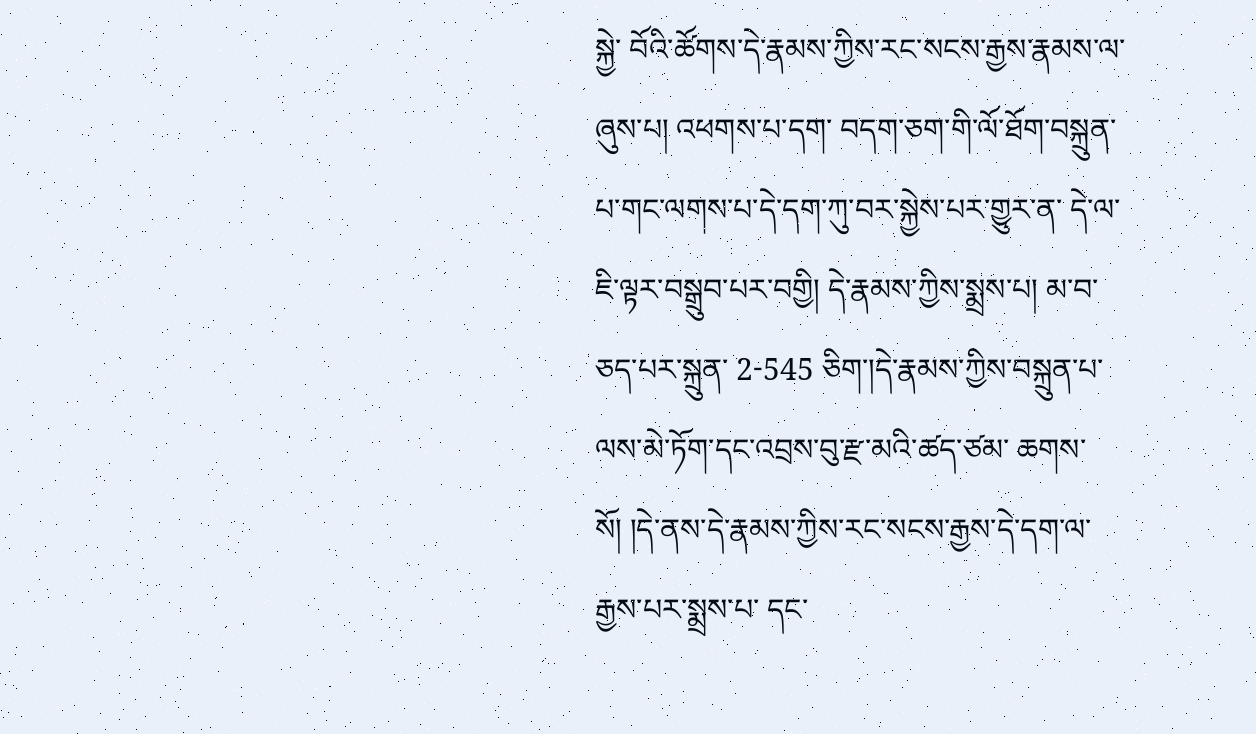སྐྱེ་ བོའི་ཚོགས་དེ་རྣམས་ཀྱིས་རང་སངས་རྒྱས་རྣམས་ལ་ཞུས་པ། འཕགས་པ་དག་ བདག་ཅག་གི་ལོ་ཐོག་བསྐྲུན་པ་གང་ལགས་པ་དེ་དག་ཀུ་བར་སྐྱེས་པར་གྱུར་ན་ དེ་ལ་ཇི་ལྟར་བསྒྲུབ་པར་བགྱི། དེ་རྣམས་ཀྱིས་སྨྲས་པ། མ་བ་ཅད་པར་སྐྲུན་ 2-545 ཅིག་།དེ་རྣམས་ཀྱིས་བསྐྲུན་པ་ལས་མེ་ཏོག་དང་འབྲས་བུ་རྫ་མའི་ཚད་ཙམ་ ཆགས་སོ། །དེ་ནས་དེ་རྣམས་ཀྱིས་རང་སངས་རྒྱས་དེ་དག་ལ་རྒྱས་པར་སྨྲས་པ་ དང་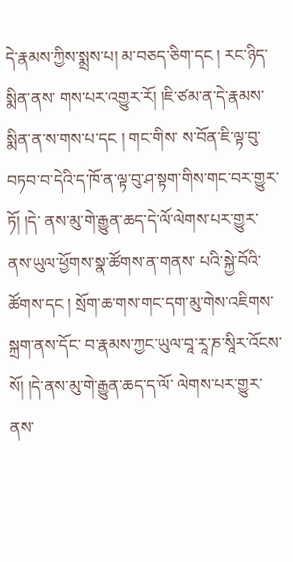དེ་རྣམས་ཀྱིས་སྨྲས་པ། མ་བཅད་ཅིག་དང ། རང་ཉིད་སྨིན་ནས་ གས་པར་འགྱུར་རོ། །ཇི་ཙམ་ན་དེ་རྣམས་སྨིན་ན་ས་གས་པ་དང ། གང་གིས་ ས་བོན་ཇི་ལྟ་བུ་བཏབ་བ་དེའི་ད་ཁོ་ན་ལྟ་བུ་ཤ་སྟག་གིས་གང་བར་གྱུར་ཏོ། །དེ་ ནས་མུ་གེ་རྒྱུན་ཆད་དེ་ལོ་ལེགས་པར་གྱུར་ནས་ཡུལ་ཕྱོགས་སྣ་ཚོགས་ན་གནས་ པའི་སྐྱེ་བོའི་ཚོགས་དང ། སྲོག་ཆ་གས་གང་དག་མུ་གེས་འཇིགས་སྐྲག་ནས་དོང་ བ་རྣམས་ཀྱང་ཡུལ་བཱ་རཱ་ཎ་སཱིར་འོངས་སོ། །དེ་ནས་མུ་གེ་རྒྱུན་ཆད་ད་ལོ་ ལེགས་པར་གྱུར་ནས་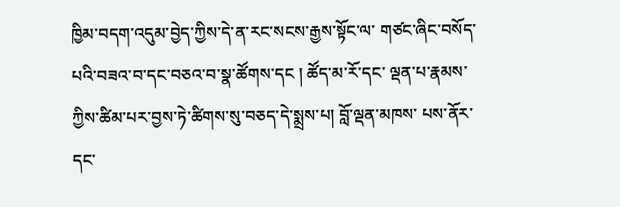ཁྱིམ་བདག་འདུམ་བྱེད་ཀྱིས་དེ་ན་རང་སངས་རྒྱས་སྟོང་ལ་ གཙང་ཞིང་བསོད་པའི་བཟའ་བ་དང་བཅའ་བ་སྣ་ཚོགས་དང ། ཚོད་མ་རོ་དང་ ལྡན་པ་རྣམས་ཀྱིས་ཚིམ་པར་བྱས་ཏེ་ཚིགས་སུ་བཅད་དེ་སྨྲས་པ། བློ་ལྡན་མཁས་ པས་ནོར་དང་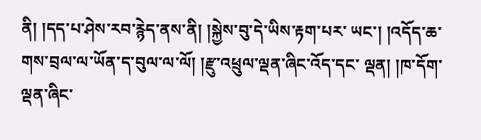ནི། །དད་པ་ཤེས་རབ་རྙེད་ནས་ནི། །སྐྱེས་བུ་དེ་ཡིས་རྟག་པར་ ཡང་། །འདོད་ཆ་གས་བྲལ་ལ་ཡོན་ད་བུལ་ལ་ལོ། །རྫུ་འཕྲུལ་ལྡན་ཞིང་འོད་དང་ ལྡན། །ཁ་དོག་ལྡན་ཞིང་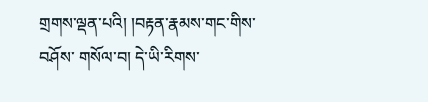གྲགས་ལྡན་པའི། །བརྟན་རྣམས་གང་གིས་བཤོས་ གསོལ་བ། དེ་ཡི་རིགས་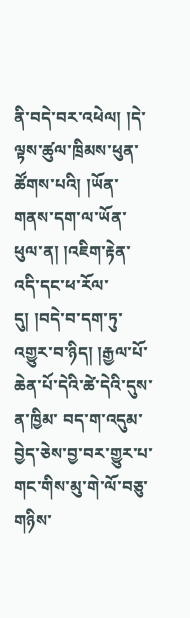ནི་བདེ་བར་འཕེལ། །དེ་ལྟས་ཚུལ་ཁྲིམས་ཕུན་ ཚོགས་པའི། །ཡོན་གནས་དག་ལ་ཡོན་ཕུལ་ན། །འཇིག་རྟེན་འདི་དང་ཕ་རོལ་ དུ། །བདེ་བ་དག་ཏུ་འགྱུར་བ་ཉིད། །རྒྱལ་པོ་ཆེན་པོ་དེའི་ཚེ་དེའི་དུས་ན་ཁྱིམ་ བད་ག་འདུམ་བྱེད་ཅེས་བྱ་བར་གྱུར་པ་གང་གིས་མུ་གེ་ལོ་བཅུ་གཉིས་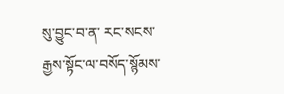སུ་བྱུང་བ་ན་ རང་སངས་རྒྱས་སྟོང་ལ་བསོད་སྙོམས་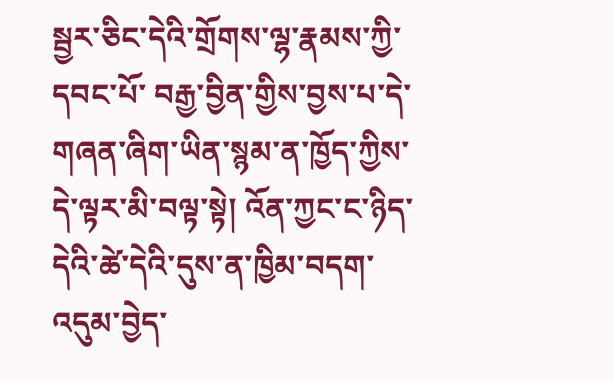སྦྱར་ཅིང་དེའི་གྲོགས་ལྷ་རྣམས་ཀྱི་དབང་པོ་ བརྒྱ་བྱིན་གྱིས་བྱས་པ་དེ་གཞན་ཞིག་ཡིན་སྙམ་ན་ཁྱོད་ཀྱིས་དེ་ལྟར་མི་བལྟ་སྟེ། འོན་ཀྱང་ང་ཉིད་དེའི་ཚེ་དེའི་དུས་ན་ཁྱིམ་བདག་འདུམ་བྱེད་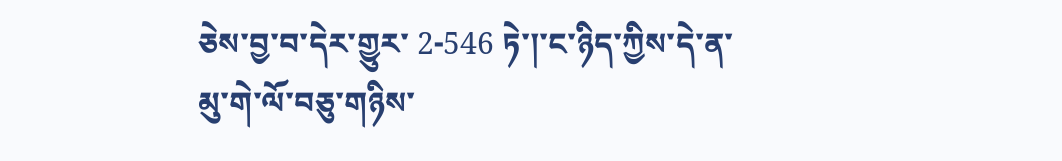ཅེས་བྱ་བ་དེར་གྱུར་ 2-546 ཏེ་།་ང་ཉིད་ཀྱིས་དེ་ན་མུ་གེ་ལོ་བཅུ་གཉིས་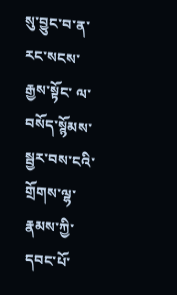སུ་བྱུང་བ་ན་རང་སངས་རྒྱས་སྟོང་ ལ་བསོད་སྙོམས་སྦྱར་བས་ངའི་གྲོགས་ལྷ་རྣམས་ཀྱི་དབང་པོ་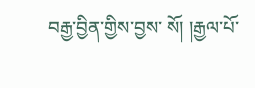བརྒྱ་བྱིན་གྱིས་བྱས་ སོ། །རྒྱལ་པོ་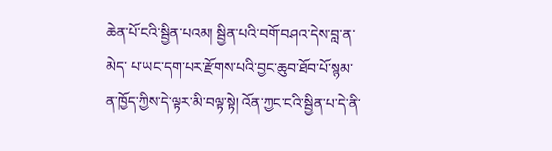ཆེན་པོ་ངའི་སྦྱིན་པའམ། སྦྱིན་པའི་བགོ་བཤའ་དེས་བླ་ན་མེད་ པ་ཡང་དག་པར་རྫོགས་པའི་བྱང་ཆུབ་ཐོབ་པོ་སྙམ་ན་ཁྱོད་ཀྱིས་དེ་ལྟར་མི་བལྟ་སྟེ། འོན་ཀྱང་ངའི་སྦྱིན་པ་དེ་ནི་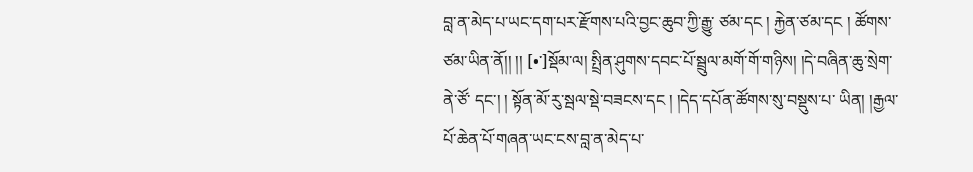བླ་ན་མེད་པ་ཡང་དག་པར་རྫོགས་པའི་བྱང་ཆུབ་ཀྱི་རྒྱུ་ ཙམ་དང ། རྐྱེན་ཙམ་དང ། ཚོགས་ཙམ་ཡིན་ནོ།། །། [•་]སྡོམ་ལ། སྤྲིན་ཤུགས་དབང་པོ་སྦྲུལ་མགོ་གོ་གཉིས། །དེ་བཞིན་ཆུ་སྲེག་ནེ་ཙོ་ དང་། ། སྟོན་མོ་རུ་སྦལ་སྡེ་བཟངས་དང ། །དེད་དཔོན་ཚོགས་སུ་བསྡུས་པ་ ཡིན། །རྒྱལ་པོ་ཆེན་པོ་གཞན་ཡང་ངས་བླ་ན་མེད་པ་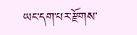ཡང་དག་པར་རྫོགས་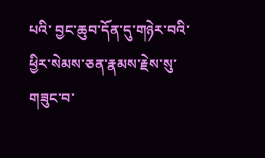པའི་ བྱང་ཆུབ་དོན་དུ་གཉེར་བའི་ཕྱིར་སེམས་ཅན་རྣམས་རྗེས་སུ་གཟུང་བ་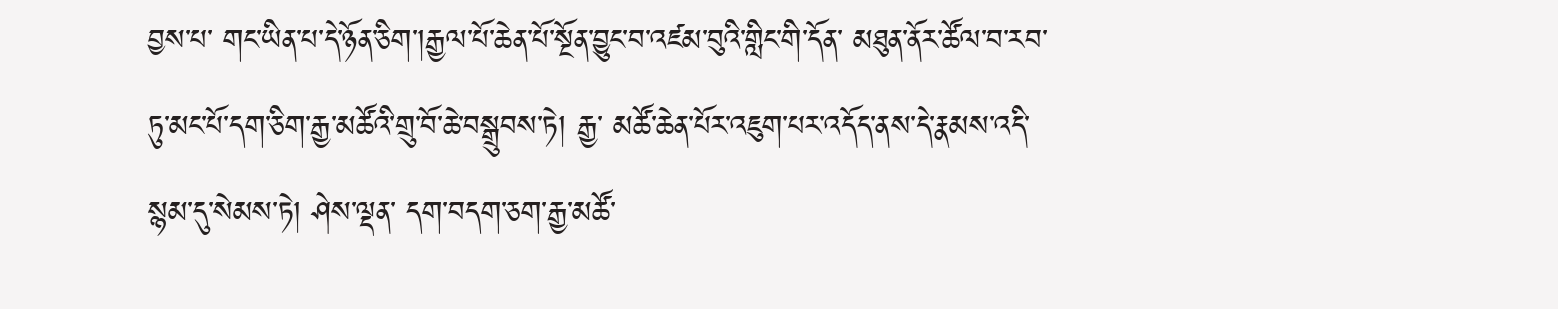བྱས་པ་ གང་ཡིན་པ་དེ་ཉོན་ཅིག་།རྒྱལ་པོ་ཆེན་པོ་སྔོན་བྱུང་བ་འཛམ་བུའི་གླིང་གི་དོན་ མཐུན་ནོར་ཚོལ་བ་རབ་ཏུ་མང་པོ་དག་ཅིག་རྒྱ་མཚོའི་གྲུ་བོ་ཆེ་བསྒྲུབས་ཏེ། རྒྱ་ མཚོ་ཆེན་པོར་འཇུག་པར་འདོད་ནས་དེ་རྣམས་འདི་སྙམ་དུ་སེམས་ཏེ། ཤེས་ལྡན་ དག་བདག་ཅག་རྒྱ་མཚོ་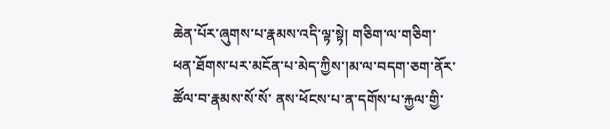ཆེན་པོར་ཞུགས་པ་རྣམས་འདི་ལྟ་སྟེ། གཅིག་ལ་གཅིག་ ཕན་ཐོགས་པར་མངོན་པ་མེད་ཀྱིས་།མ་ལ་བདག་ཅག་ནོར་ཚོལ་བ་རྣམས་སོ་སོ་ ནས་ཕོངས་པ་ན་དགོས་པ་རྐྱལ་གྱི་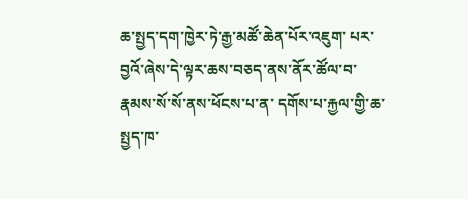ཆ་སྤྱད་དག་ཁྱེར་ཏེ་རྒྱ་མཚོ་ཆེན་པོར་འཇུག་ པར་བྱའོ་ཞེས་དེ་ལྟར་ཆས་བཅད་ནས་ནོར་ཚོལ་བ་རྣམས་སོ་སོ་ནས་ཕོངས་པ་ན་ དགོས་པ་རྐྱལ་གྱི་ཆ་སྤྱད་ཁ་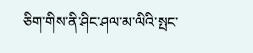ཅིག་གིས་ནི་ཤིང་ཤལ་མ་ལིའི་སྤང་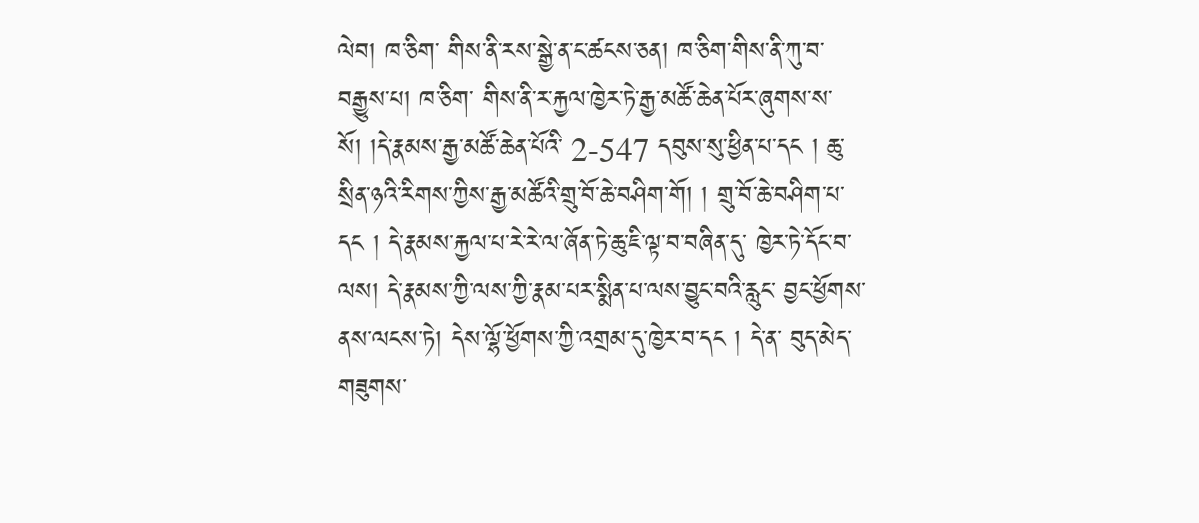ལེབ། ཁ་ཅིག་ གིས་ནི་རས་སྒྱེ་ན་ང་ཚངས་ཅན། ཁ་ཅིག་གིས་ནི་ཀུ་བ་བརྒྱུས་པ། ཁ་ཅིག་ གིས་ནི་ར་རྐྱལ་ཁྱེར་ཏེ་རྒྱ་མཚོ་ཆེན་པོར་ཞུགས་ས་སོ། །དེ་རྣམས་རྒྱ་མཚོ་ཆེན་པོའི་ 2-547 དབུས་སུ་ཕྱིན་པ་དང ། ཆུ་སྲིན་ཉའི་རིགས་ཀྱིས་རྒྱ་མཚོའི་གྲུ་བོ་ཆེ་བཤིག་གོ། ། གྲུ་བོ་ཆེ་བཤིག་པ་དང ། དེ་རྣམས་རྐྱལ་པ་རེ་རེ་ལ་ཞོན་ཏེ་ཆུ་ཇི་ལྟ་བ་བཞིན་དུ་ ཁྱེར་ཏེ་དོང་བ་ལས། དེ་རྣམས་ཀྱི་ལས་ཀྱི་རྣམ་པར་སྨིན་པ་ལས་བྱུང་བའི་རླུང་ བྱང་ཕྱོགས་ནས་ལངས་ཏེ། དེས་ལྷོ་ཕྱོགས་ཀྱི་འགྲམ་དུ་ཁྱེར་བ་དང ། དེ་ན་ བུད་མེད་གཟུགས་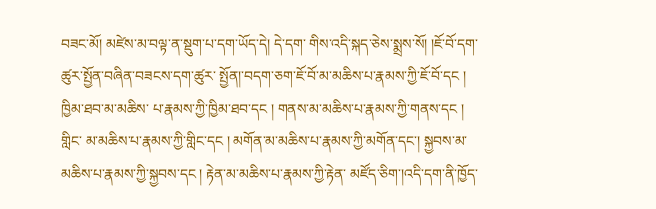བཟང་མོ། མཛེས་མ་བལྟ་ན་སྡུག་པ་དག་ཡོད་དེ། དེ་དག་ གིས་འདི་སྐད་ཅེས་སྨྲས་སོ། །ཇོ་བོ་དག་ཚུར་སྤྱོན་བཞིན་བཟངས་དག་ཚུར་ སྤྱོན།་བདག་ཅག་ཇོ་བོ་མ་མཆིས་པ་རྣམས་ཀྱི་ཇོ་བོ་དང ། ཁྱིམ་ཐབ་མ་མཆིས་ པ་རྣམས་ཀྱི་ཁྱིམ་ཐབ་དང ། གནས་མ་མཆིས་པ་རྣམས་ཀྱི་གནས་དང ། གླིང་ མ་མཆིས་པ་རྣམས་ཀྱི་གླིང་དང ། མགོན་མ་མཆིས་པ་རྣམས་ཀྱི་མགོན་དང་། སྐྱབས་མ་མཆིས་པ་རྣམས་ཀྱི་སྐྱབས་དང ། རྟེན་མ་མཆིས་པ་རྣམས་ཀྱི་རྟེན་ མཛོད་ཅིག་།འདི་དག་ནི་ཁྱོད་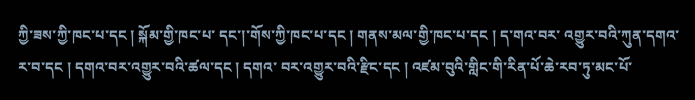ཀྱི་ཟས་ཀྱི་ཁང་པ་དང ། སྐོམ་གྱི་ཁང་པ་ དང་།་གོས་ཀྱི་ཁང་པ་དང ། གནས་མལ་གྱི་ཁང་པ་དང ། ད་གའ་བར་ འགྱུར་བའི་ཀུན་དགའ་ར་བ་དང ། དགའ་བར་འགྱུར་བའི་ཚལ་དང ། དགའ་ བར་འགྱུར་བའི་རྫིང་དང ། འཛམ་བུའི་གླིང་གི་རིན་པོ་ཆེ་རབ་ཏུ་མང་པོ་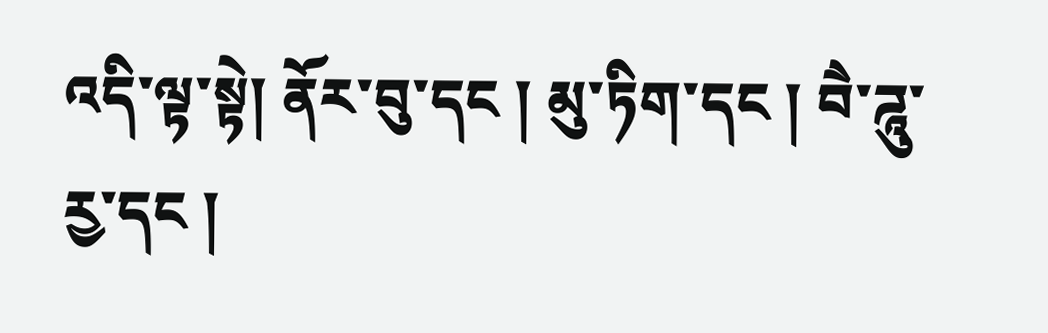འདི་ལྟ་སྟེ། ནོར་བུ་དང ། མུ་ཏིག་དང ། བཻ་ཌཱུ་རྱ་དང །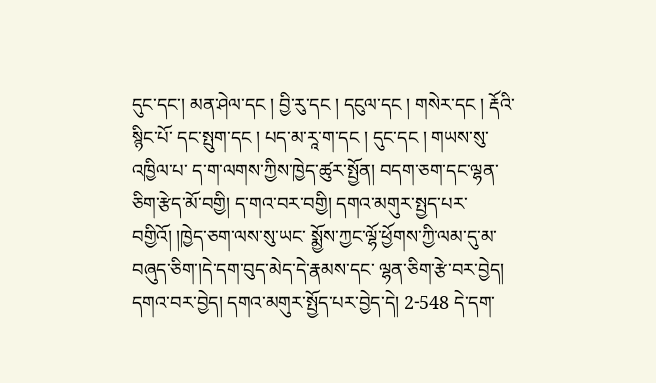དུང་དང་། མན་ཤེལ་དང ། བྱི་རུ་དང ། དངུལ་དང ། གསེར་དང ། རྡོའི་སྙིང་པོ་ དང་སྤུག་དང ། པད་མ་རཱ་ག་དང ། དུང་དང ། གཡས་སུ་འཁྱིལ་པ་ ད་ག་ལགས་ཀྱིས་ཁྱེད་ཚུར་སྤྱོན། བདག་ཅག་དང་ལྷན་ཅིག་རྩེད་མོ་བགྱི། ད་གའ་བར་བགྱི། དགའ་མགུར་སྤྱད་པར་བགྱིའོ། །ཁྱེད་ཅག་ལས་སུ་ཡང་ སྨྱོས་ཀྱང་ལྷོ་ཕྱོགས་ཀྱི་ལམ་དུ་མ་བཞུད་ཅིག་།དེ་དག་བུད་མེད་དེ་རྣམས་དང་ ལྷན་ཅིག་རྩེ་བར་བྱེད། དགའ་བར་བྱེད། དགའ་མགུར་སྤྱོད་པར་བྱེད་དེ། 2-548 དེ་དག་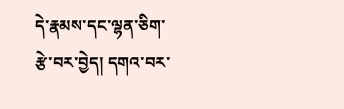དེ་རྣམས་དང་ལྷན་ཅིག་རྩེ་བར་བྱེད། དགའ་བར་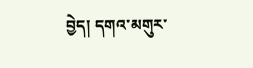བྱེད། དགའ་མགུར་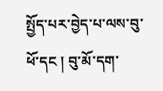སྤྱོད་པར་བྱེད་པ་ལས་བུ་ཕོ་དང ། བུ་མོ་དག་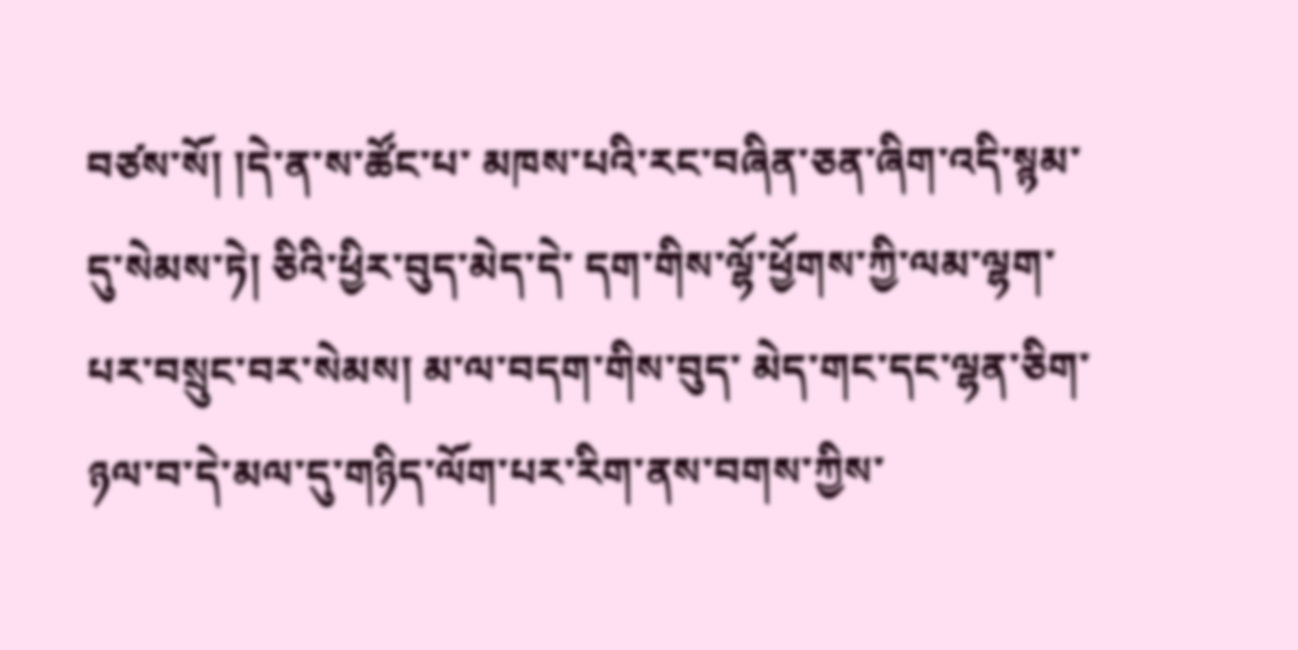བཙས་སོ། །དེ་ན་ས་ཚོང་པ་ མཁས་པའི་རང་བཞིན་ཅན་ཞིག་འདི་སྙམ་དུ་སེམས་ཏེ། ཅིའི་ཕྱིར་བུད་མེད་དེ་ དག་གིས་ལྷོ་ཕྱོགས་ཀྱི་ལམ་ལྷག་པར་བསྲུང་བར་སེམས། མ་ལ་བདག་གིས་བུད་ མེད་གང་དང་ལྷན་ཅིག་ཉལ་བ་དེ་མལ་དུ་གཉིད་ལོག་པར་རིག་ནས་བགས་ཀྱིས་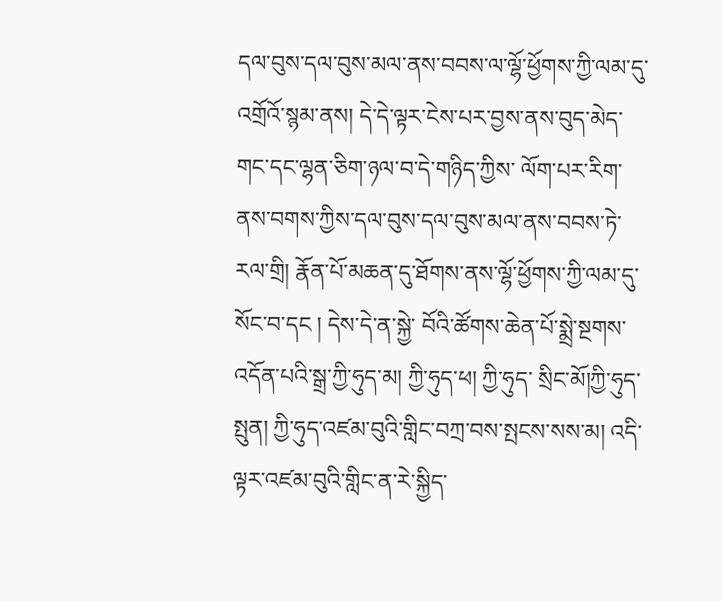དལ་བུས་དལ་བུས་མལ་ནས་བབས་ལ་ལྷོ་ཕྱོགས་ཀྱི་ལམ་དུ་འགྲོའོ་སྙམ་ནས། དེ་དེ་ལྟར་ངེས་པར་བྱས་ནས་བུད་མེད་གང་དང་ལྷན་ཅིག་ཉལ་བ་དེ་གཉིད་ཀྱིས་ ལོག་པར་རིག་ནས་བགས་ཀྱིས་དལ་བུས་དལ་བུས་མལ་ནས་བབས་ཏེ་རལ་གྲི། རྣོན་པོ་མཆན་དུ་ཐོགས་ནས་ལྷོ་ཕྱོགས་ཀྱི་ལམ་དུ་སོང་བ་དང ། དེས་དེ་ན་སྐྱེ་ བོའི་ཚོགས་ཆེན་པོ་སྨྲེ་སྔགས་འདོན་པའི་སྒྲ་ཀྱི་ཧུད་མ། ཀྱི་ཧུད་ཕ། ཀྱི་ཧུད་ སྲིང་མོ།ཀྱི་ཧུད་སྤུན། ཀྱི་ཧུད་འཛམ་བུའི་གླིང་བཀྲ་བས་སྤངས་སས་མ། འདི་ ལྟར་འཛམ་བུའི་གླིང་ན་རེ་སྐྱིད་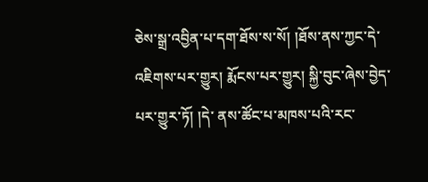ཅེས་སྒྲ་འབྱིན་པ་དག་ཐོས་ས་སོ། །ཐོས་ནས་ཀྱང་དེ་ འཇིགས་པར་གྱུར། རྨོངས་པར་གྱུར། སྐྱི་བུང་ཞེས་བྱེད་པར་གྱུར་ཏོ། །དེ་ ནས་ཚོང་པ་མཁས་པའི་རང་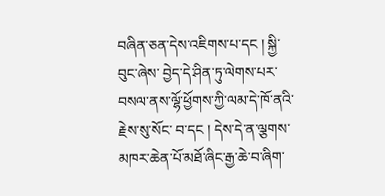བཞིན་ཅན་དེས་འཇིགས་པ་དང ། སྐྱི་བུང་ཞེས་ བྱེད་དེ་ཤིན་ཏུ་ལེགས་པར་བསལ་ནས་ལྷོ་ཕྱོགས་ཀྱི་ལམ་དེ་ཁོ་ནའི་རྗེས་སུ་སོང་ བ་དང ། དེས་དེ་ན་ལྕགས་མཁར་ཆེན་པོ་མཐོ་ཞིང་རྒྱ་ཆེ་བ་ཞིག་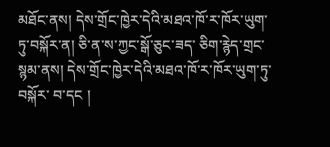མཐོང་ནས། དེས་གྲོང་ཁྱེར་དེའི་མཐའ་ཁོ་ར་ཁོར་ཡུག་ཏུ་བསྐོར་ན། ཅི་ན་ས་ཀྱང་སྒོ་ཅུང་ཟད་ ཅིག་རྙེད་གྲང་སྙམ་ནས། དེས་གྲོང་ཁྱེར་དེའི་མཐའ་ཁོ་ར་ཁོར་ཡུག་ཏུ་བསྐོར་ བ་དང །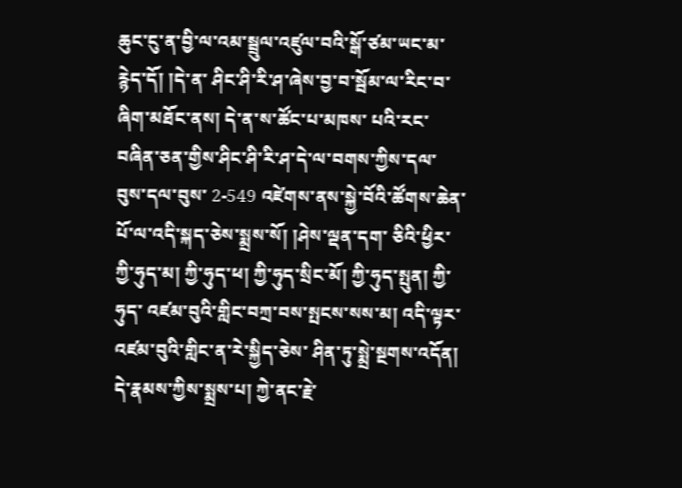ཆུང་ངུ་ན་བྱི་ལ་འམ་སྦྲུལ་འཛུལ་བའི་སྒོ་ཙམ་ཡང་མ་རྙེད་དོ། །དེ་ན་ ཤིང་ཤི་རི་ཤ་ཞེས་བྱ་བ་སྦོམ་ལ་རིང་བ་ཞིག་མཐོང་ནས། དེ་ན་ས་ཚོང་པ་མཁས་ པའི་རང་བཞིན་ཅན་གྱིས་ཤིང་ཤི་རི་ཤ་དེ་ལ་བགས་ཀྱིས་དལ་བུས་དལ་བུས་ 2-549 འཛེགས་ནས་སྐྱེ་བོའི་ཚོགས་ཆེན་པོ་ལ་འདི་སྐད་ཅེས་སྨྲས་སོ། །ཤེས་ལྡན་དག་ ཅིའི་ཕྱིར་ཀྱི་ཧུད་མ། ཀྱི་ཧུད་ཕ། ཀྱི་ཧུད་སྲིང་མོ། ཀྱི་ཧུད་སྤུན། ཀྱི་ཧུད་ འཛམ་བུའི་གླིང་བཀྲ་བས་སྤངས་སས་མ། འདི་ལྟར་འཛམ་བུའི་གླིང་ན་རེ་སྐྱིད་ཅེས་ ཤིན་ཏུ་སྨྲེ་སྔགས་འདོན། དེ་རྣམས་ཀྱིས་སྨྲས་པ། ཀྱེ་ནང་རྗེ་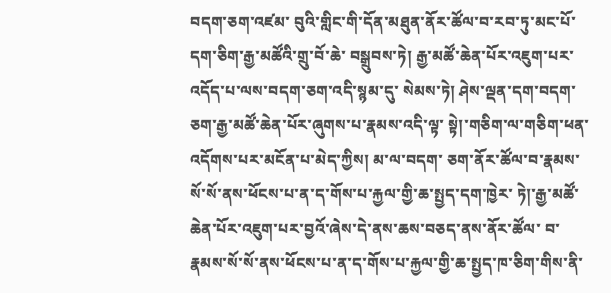བདག་ཅག་འཛམ་ བུའི་གླིང་གི་དོན་མཐུན་ནོར་ཚོལ་བ་རབ་ཏུ་མང་པོ་དག་ཅིག་རྒྱ་མཚོའི་གྲུ་བོ་ཆེ་ བསྒྲུབས་ཏེ། རྒྱ་མཚོ་ཆེན་པོར་འཇུག་པར་འདོད་པ་ལས་བདག་ཅག་འདི་སྙམ་དུ་ སེམས་ཏེ། ཤེས་ལྡན་དག་བདག་ཅག་རྒྱ་མཚོ་ཆེན་པོར་ཞུགས་པ་རྣམས་འདི་ལྟ་ སྟེ།་གཅིག་ལ་གཅིག་ཕན་འདོགས་པར་མངོན་པ་མེད་ཀྱིས། མ་ལ་བདག་ ཅག་ནོར་ཚོལ་བ་རྣམས་སོ་སོ་ནས་ཕོངས་པ་ན་ད་གོས་པ་རྐྱལ་གྱི་ཆ་སྤྱད་དག་ཁྱེར་ ཏེ།་རྒྱ་མཚོ་ཆེན་པོར་འཇུག་པར་བྱའོ་ཞེས་དེ་ནས་ཆས་བཅད་ནས་ནོར་ཚོལ་ བ་རྣམས་སོ་སོ་ནས་ཕོངས་པ་ན་ད་གོས་པ་རྐྱལ་གྱི་ཆ་སྤྱད་ཁ་ཅིག་གིས་ནི་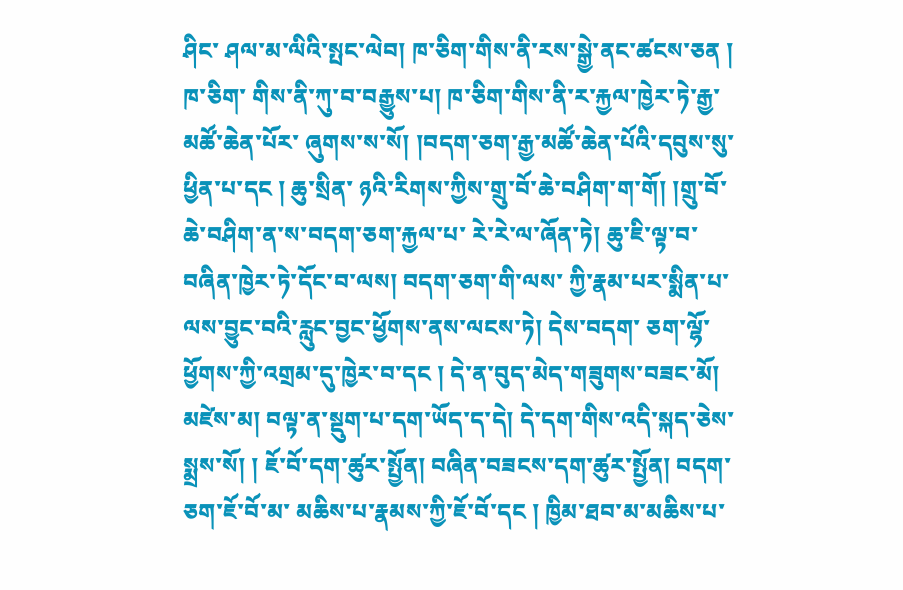ཤིང་ ཤལ་མ་ལིའི་སྤང་ལེབ། ཁ་ཅིག་གིས་ནི་རས་སྒྱེ་ནང་ཚངས་ཅན ། ཁ་ཅིག་ གིས་ནི་ཀུ་བ་བརྒྱུས་པ། ཁ་ཅིག་གིས་ནི་ར་རྐྱལ་ཁྱེར་ཏེ་རྒྱ་མཚོ་ཆེན་པོར་ ཞུགས་ས་སོ། །བདག་ཅག་རྒྱ་མཚོ་ཆེན་པོའི་དབུས་སུ་ཕྱིན་པ་དང ། ཆུ་སྲིན་ ཉའི་རིགས་ཀྱིས་གྲུ་བོ་ཆེ་བཤིག་ག་གོ། །གྲུ་བོ་ཆེ་བཤིག་ན་ས་བདག་ཅག་རྐྱལ་པ་ རེ་རེ་ལ་ཞོན་ཏེ། ཆུ་ཇི་ལྟ་བ་བཞིན་ཁྱེར་ཏེ་དོང་བ་ལས། བདག་ཅག་གི་ལས་ ཀྱི་རྣམ་པར་སྨིན་པ་ལས་བྱུང་བའི་རླུང་བྱང་ཕྱོགས་ནས་ལངས་ཏེ། དེས་བདག་ ཅག་ལྷོ་ཕྱོགས་ཀྱི་འགྲམ་དུ་ཁྱེར་བ་དང ། དེ་ན་བུད་མེད་གཟུགས་བཟང་མོ། མཛེས་མ། བལྟ་ན་སྡུག་པ་དག་ཡོད་ད་དེ། དེ་དག་གིས་འདི་སྐད་ཅེས་སྨྲས་སོ། ། ཇོ་བོ་དག་ཚུར་སྤྱོན། བཞིན་བཟངས་དག་ཚུར་སྤྱོན། བདག་ཅག་ཇོ་བོ་མ་ མཆིས་པ་རྣམས་ཀྱི་ཇོ་བོ་དང ། ཁྱིམ་ཐབ་མ་མཆིས་པ་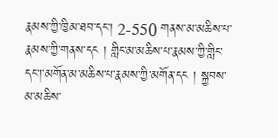རྣམས་ཀྱི་ཁྱིམ་ཐབ་དང་། 2-550 གནས་མ་མཆིས་པ་རྣམས་ཀྱི་གནས་དང ། གླིང་མ་མཆིས་པ་རྣམས་ཀྱི་གླིང་ དང་།་མགོན་མ་མཆིས་པ་རྣམས་ཀྱི་མགོན་དང ། སྐྱབས་མ་མཆིས་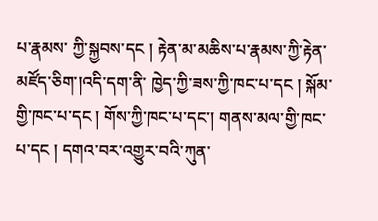པ་རྣམས་ ཀྱི་སྐྱབས་དང ། རྟེན་མ་མཆིས་པ་རྣམས་ཀྱི་རྟེན་མཛོད་ཅིག་།འདི་དག་ནི་ ཁྱེད་ཀྱི་ཟས་ཀྱི་ཁང་པ་དང ། སྐོམ་གྱི་ཁང་པ་དང ། གོས་ཀྱི་ཁང་པ་དང་། གནས་མལ་གྱི་ཁང་པ་དང ། དགའ་བར་འགྱུར་བའི་ཀུན་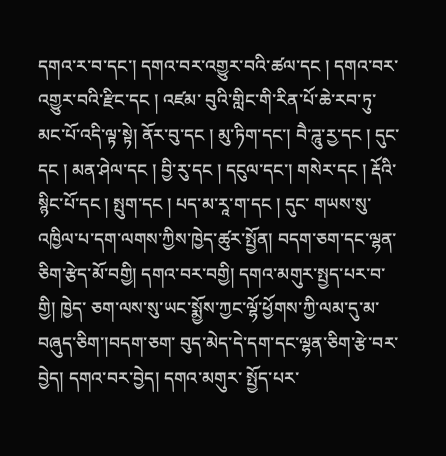དགའ་ར་བ་དང་། དགའ་བར་འགྱུར་བའི་ཚལ་དང ། དགའ་བར་འགྱུར་བའི་རྫིང་དང ། འཛམ་ བུའི་གླིང་གི་རིན་པོ་ཆེ་རབ་ཏུ་མང་པོ་འདི་ལྟ་སྟེ། ནོར་བུ་དང ། མུ་ཏིག་དང་། བཻ་ཌཱུ་རྱ་དང ། དུང་དང ། མན་ཤེལ་དང ། བྱི་རུ་དང ། དངུལ་དང་། གསེར་དང ། རྡོའི་སྙིང་པོ་དང ། སྤུག་དང ། པད་མ་རཱ་ག་དང ། དུང་ གཡས་སུ་འཁྱིལ་པ་དག་ལགས་ཀྱིས་ཁྱེད་ཚུར་སྤྱོན། བདག་ཅག་དང་ལྷན་ ཅིག་རྩེད་མོ་བགྱི། དགའ་བར་བགྱི། དགའ་མགུར་སྤྱད་པར་བ་གྱི། ཁྱེད་ ཅག་ལས་སུ་ཡང་སྨྱོས་ཀྱང་ལྷོ་ཕྱོགས་ཀྱི་ལམ་དུ་མ་བཞུད་ཅིག་།བདག་ཅག་ བུད་མེད་དེ་དག་དང་ལྷན་ཅིག་རྩེ་བར་བྱེད། དགའ་བར་བྱེད། དགའ་མགུར་ སྤྱོད་པར་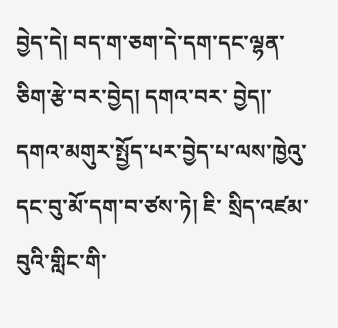བྱེད་དེ། བད་ག་ཅག་དེ་དག་དང་ལྷན་ཅིག་རྩེ་བར་བྱེད། དགའ་བར་ བྱེད།་དགའ་མགུར་སྤྱོད་པར་བྱེད་པ་ལས་ཁྱེའུ་དང་བུ་མོ་དག་བ་ཙས་ཏེ། ཇི་ སྲིད་འཛམ་བུའི་གླིང་གི་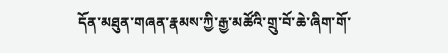དོན་མཐུན་གཞན་རྣམས་ཀྱི་རྒྱ་མཚོའི་གྲུ་བོ་ཆེ་ཞིག་གོ་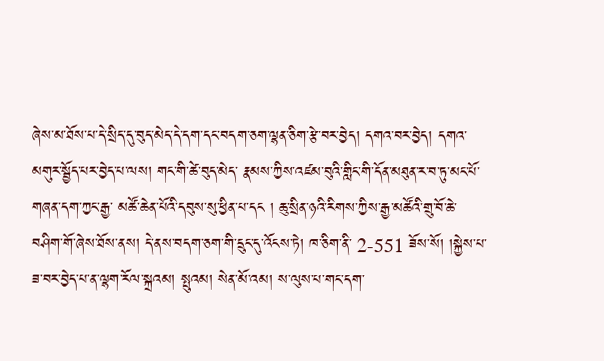ཞེས་མ་ཐོས་པ་དེ་སྲིད་དུ་བུད་མེད་དེ་དག་དང་བདག་ཅག་ལྷན་ཅིག་རྩེ་བར་བྱེད། དགའ་བར་བྱེད། དགའ་མགུར་སྦྱོད་པར་བྱེད་པ་ལས། གང་གི་ཚེ་བུད་མེད་ རྣམས་ཀྱིས་འཛམ་བུའི་གླིང་གི་དོན་མཐུན་ར་བ་ཏུ་མང་པོ་གཞན་དག་ཀྱང་རྒྱ་ མཚོ་ཆེན་པོའི་དབུས་སུ་ཕྱིན་པ་དང ། ཆུ་སྲིན་ཉའི་རིགས་ཀྱིས་རྒྱ་མཚོའི་གྲུ་བོ་ཆེ་ བཤིག་གོ་ཞེས་ཐོས་ནས། དེ་ནས་བདག་ཅག་གི་དྲུང་དུ་འོངས་ཏེ། ཁ་ཅིག་ནི་ 2-551 ཟོས་སོ། །སྐྱེས་པ་ཟ་བར་བྱེད་པ་ན་ལྷག་རོལ་སྐྲའམ། སྤུའམ། སེན་མོ་འམ། ས་ལུས་པ་གང་དག་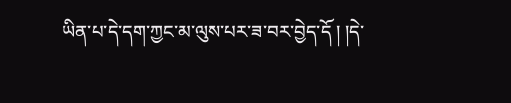ཡིན་པ་དེ་དག་ཀྱང་མ་ལུས་པར་ཟ་བར་བྱེད་དོ ། །དེ་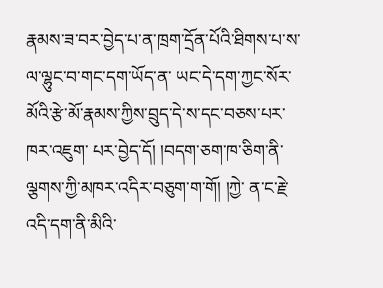རྣམས་ཟ་བར་བྱེད་པ་ན་ཁྲག་དྲོན་པོའི་ཐིགས་པ་ས་ལ་ལྷུང་བ་གང་དག་ཡོད་ན་ ཡང་དེ་དག་ཀྱང་སོར་མོའི་རྩེ་མོ་རྣམས་ཀྱིས་བྲུད་དེ་ས་དང་བཅས་པར་ཁར་འཇུག་ པར་བྱེད་དོ། །བདག་ཅག་ཁ་ཅིག་ནི་ལྕགས་ཀྱི་མཁར་འདིར་བཅུག་ག་གོ། །ཀྱེ་ ན་ང་རྗེ་འདི་དག་ནི་མིའི་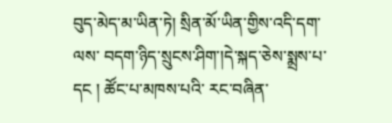བུད་མེད་མ་ཡིན་ཏེ། སྲིན་མོ་ཡིན་གྱིས་འདི་དག་ལས་ བདག་ཉིད་སྲུངས་ཤིག་།དེ་སྐད་ཅེས་སྨྲས་པ་དང ། ཚོང་པ་མཁས་པའི་ རང་བཞིན་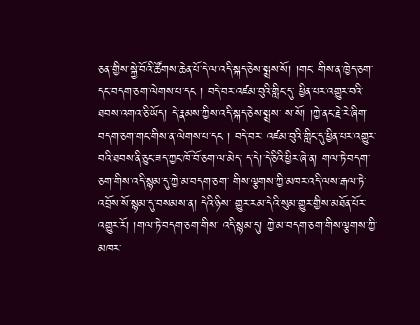ཅན་གྱིས་སྐྱེ་བོའི་ཚོགས་ཆེན་པོ་དེ་ལ་འདི་སྐད་ཅེས་སྨྲས་སོ། །གང་ གིས་ན་ཁྱེད་ཅག་དང་བདག་ཅག་ལེགས་པ་དང ། བདེ་བར་འཛམ་བུའི་གླིང་དུ་ ཕྱིན་པར་འགྱུར་བའི་ཐབས་འགའ་ཅི་ཡོད། དེ་རྣམས་ཀྱིས་འདི་སྐད་ཅེས་སྨྲས་ ས་སོ། །ཀྱེ་ནང་རྗེ་རེ་ཞིག་བདག་ཅག་གང་གིས་ན་ལེགས་པ་དང ། བདེ་བར་ འཛམ་བུའི་གླིང་དུ་ཕྱིན་པར་འགྱུར་བའི་ཐབས་ནི་ཅུང་ཟད་ཀྱང་ཁོ་བོ་ཅག་ལ་མེད་ ད་དེ།་དེ་ཅིའི་ཕྱིར་ཞེ་ན། གལ་ཏེ་བདག་ཅག་གིས་འདི་སྙམ་དུ་ཀྱེ་མ་བདག་ཅག་ གིས་ལྕགས་ཀྱི་མཁར་འདི་ལས་རྒལ་ཏེ་འབྲོས་སོ་སྙམ་དུ་བསམས་ན། དེའི་ཉིས་ གྱུར་རམ་དེའི་སུམ་གྱུར་གྱིས་མཐོན་པོར་འགྱུར་རོ། །གལ་ཏེ་བདག་ཅག་གིས་ འདི་སྙམ་དུ། ཀྱེ་མ་བདག་ཅག་གིས་ལྕགས་ཀྱི་མཁར་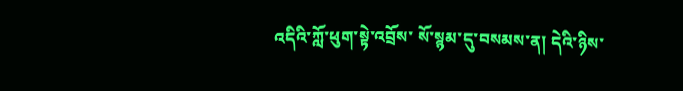འདིའི་ཀློ་ཕུག་སྟེ་འབྲོས་ སོ་སྙམ་དུ་བསམས་ན། དེའི་ཉིས་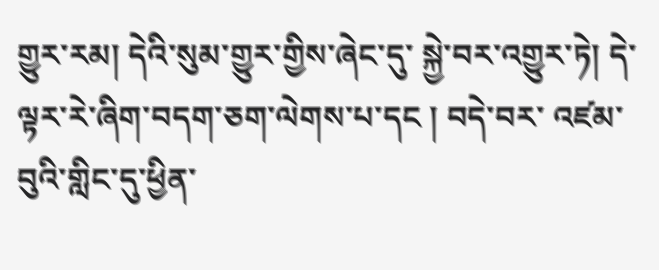གྱུར་རམ། དེའི་སུམ་གྱུར་གྱིས་ཞེང་དུ་ སྐྱེ་བར་འགྱུར་ཏེ། དེ་ལྟར་རེ་ཞིག་བདག་ཅག་ལེགས་པ་དང ། བདེ་བར་ འཛམ་བུའི་གླིང་དུ་ཕྱིན་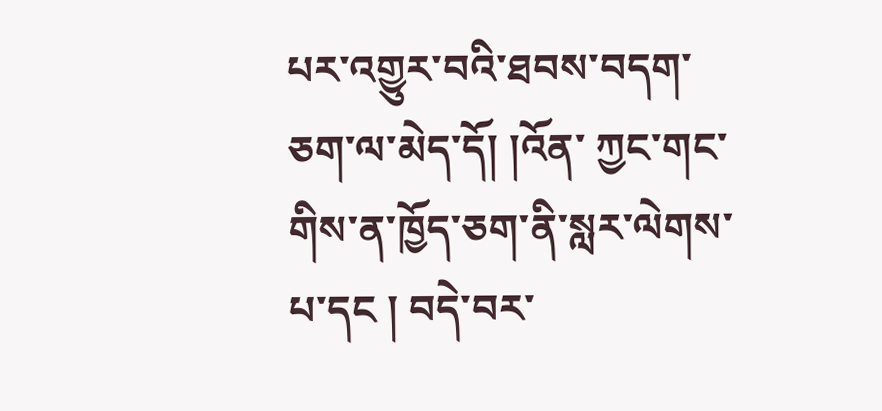པར་འགྱུར་བའི་ཐབས་བདག་ཅག་ལ་མེད་དོ། །འོན་ ཀྱང་གང་གིས་ན་ཁྱོད་ཅག་ནི་སླར་ལེགས་པ་དང ། བདེ་བར་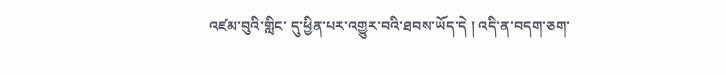འཛམ་བུའི་གླིང་ དུ་ཕྱིན་པར་འགྱུར་བའི་ཐབས་ཡོད་དེ ། འདི་ན་བདག་ཅག་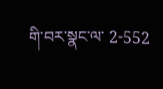གི་བར་སྣང་ལ་ 2-552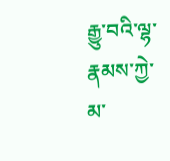རྒྱུ་བའི་ལྷ་རྣམས་ཀྱེ་མ་